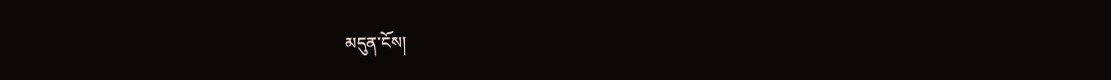མདུན་ངོས།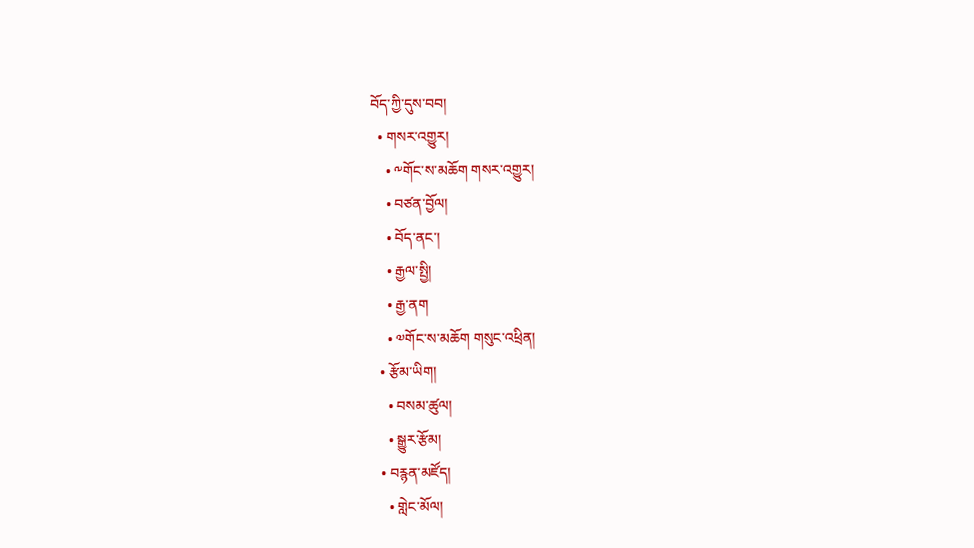བོད་ཀྱི་དུས་བབ།
  • གསར་འགྱུར།
    • ༸གོང་ས་མཆོག གསར་འགྱུར།
    • བཙན་བྱོལ།
    • བོད་ནང་།
    • རྒྱལ་སྤྱི།
    • རྒྱ་ནག
    • ༧གོང་ས་མཆོག གསུང་འཕྲིན།
  • རྩོམ་ཡིག།
    • བསམ་ཚུལ།
    • སྒྱུར་རྩོམ།
  • བརྙན་མཛོད།
    • གླེང་མོལ།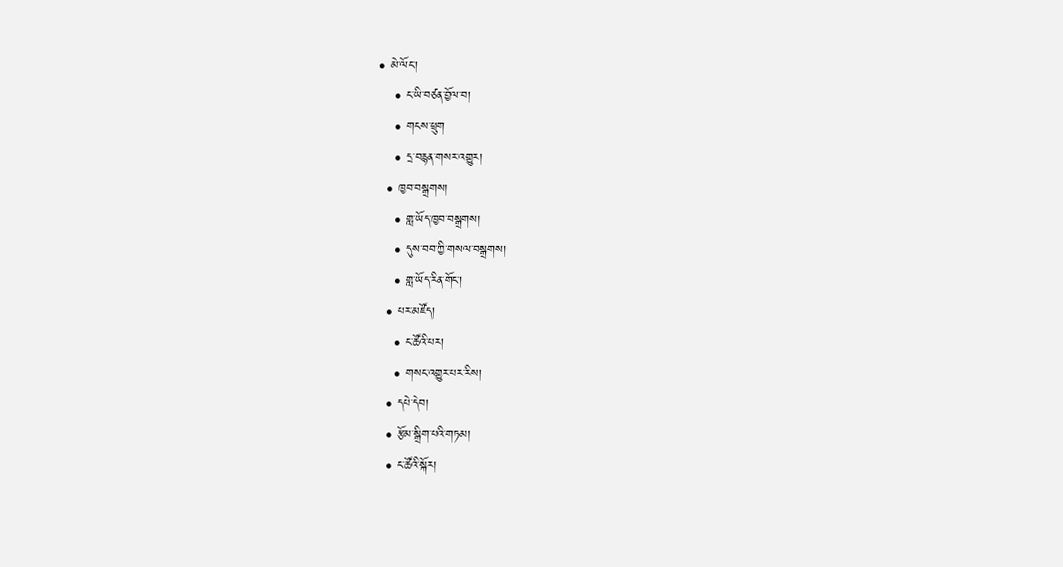• མེ་ལོང་།
    • ང་ཡི་བཙན་བྱོལ་བ།
    • གངས་ཕྲུག
    • དྲ་བརྙན་གསར་འགྱུར།
  • ཁྱབ་བསྒྲགས།
    • གླ་ཡོད་ཁྱབ་བསྒྲགས།
    • དུས་བབ་ཀྱི་གསལ་བསྒྲགས།
    • གླ་ཡོད་རིན་གོང་།
  • པར་མཛོད།
    • ང་ཚོའི་པར།
    • གསང་འགྱུར་པར་རིས།
  • དཔེ་དེབ།
  • རྩོམ་སྒྲིག་པའི་གཏམ།
  • ང་ཚོའི་སྐོར།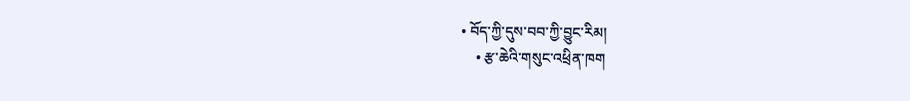• བོད་ཀྱི་དུས་བབ་ཀྱི་བྱུང་རིམ།
    • རྩ་ཆེའི་གསུང་འཕྲིན་ཁག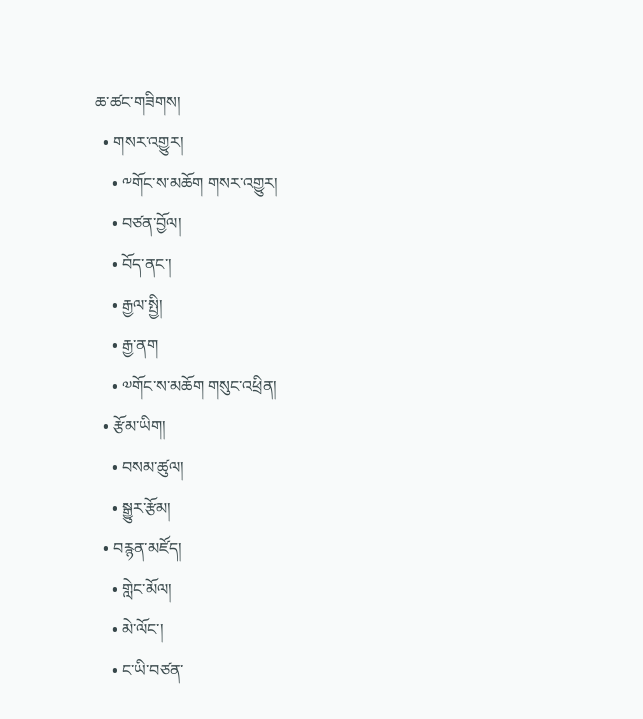ཆ་ཚང་གཟིགས།
  • གསར་འགྱུར།
    • ༸གོང་ས་མཆོག གསར་འགྱུར།
    • བཙན་བྱོལ།
    • བོད་ནང་།
    • རྒྱལ་སྤྱི།
    • རྒྱ་ནག
    • ༧གོང་ས་མཆོག གསུང་འཕྲིན།
  • རྩོམ་ཡིག།
    • བསམ་ཚུལ།
    • སྒྱུར་རྩོམ།
  • བརྙན་མཛོད།
    • གླེང་མོལ།
    • མེ་ལོང་།
    • ང་ཡི་བཙན་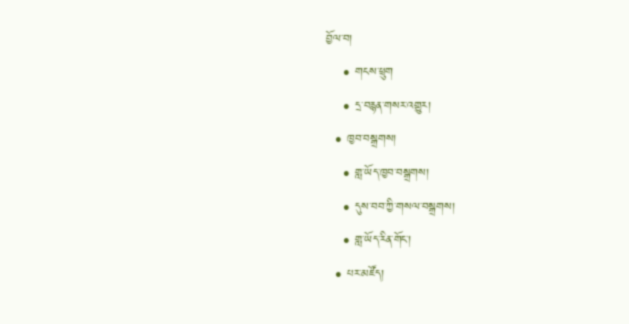བྱོལ་བ།
    • གངས་ཕྲུག
    • དྲ་བརྙན་གསར་འགྱུར།
  • ཁྱབ་བསྒྲགས།
    • གླ་ཡོད་ཁྱབ་བསྒྲགས།
    • དུས་བབ་ཀྱི་གསལ་བསྒྲགས།
    • གླ་ཡོད་རིན་གོང་།
  • པར་མཛོད།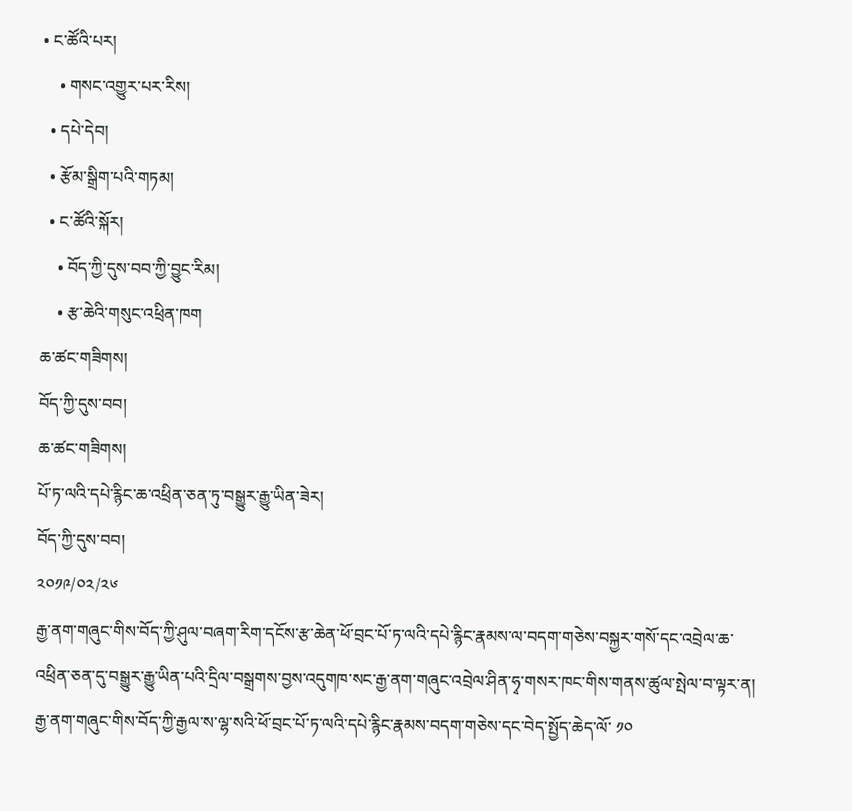• ང་ཚོའི་པར།
    • གསང་འགྱུར་པར་རིས།
  • དཔེ་དེབ།
  • རྩོམ་སྒྲིག་པའི་གཏམ།
  • ང་ཚོའི་སྐོར།
    • བོད་ཀྱི་དུས་བབ་ཀྱི་བྱུང་རིམ།
    • རྩ་ཆེའི་གསུང་འཕྲིན་ཁག
ཆ་ཚང་གཟིགས།
བོད་ཀྱི་དུས་བབ།
ཆ་ཚང་གཟིགས།
པོ་ཏ་ལའི་དཔེ་རྙིང་ཆ་འཕྲིན་ཅན་ཏུ་བསྒྱུར་རྒྱུ་ཡིན་ཟེར།
བོད་ཀྱི་དུས་བབ།
༢༠༡༩/༠༢/༢༦
རྒྱ་ནག་གཞུང་གིས་བོད་ཀྱི་ཤུལ་བཞག་རིག་དངོས་རྩ་ཆེན་ཕོ་བྲང་པོ་ཏ་ལའི་དཔེ་རྙིང་རྣམས་ལ་བདག་གཅེས་བསྐྱར་གསོ་དང་འབྲེལ་ཆ་འཕྲིན་ཅན་དུ་བསྒྱུར་རྒྱུ་ཡིན་པའི་དྲིལ་བསྒྲགས་བྱས་འདུགཁ་སང་རྒྱ་ནག་གཞུང་འབྲེལ་ཤིན་ཧྭ་གསར་ཁང་གིས་གནས་ཚུལ་སྤེལ་བ་ལྟར་ན། རྒྱ་ནག་གཞུང་གིས་བོད་ཀྱི་རྒྱལ་ས་ལྷ་སའི་ཕོ་བྲང་པོ་ཏ་ལའི་དཔེ་རྙིང་རྣམས་བདག་གཅེས་དང་བེད་སྤྱོད་ཆེད་ལོ་ ༡༠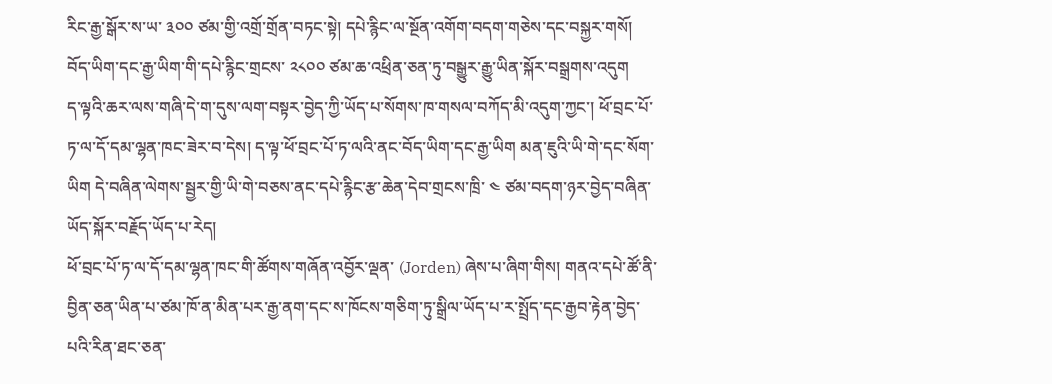རིང་རྒྱ་སྒོར་ས་ཡ་ ༣༠༠ ཙམ་གྱི་འགྲོ་གྲོན་བཏང་སྟེ། དཔེ་རྙིང་ལ་སྔོན་འགོག་བདག་གཅེས་དང་བསྐྱར་གསོ། བོད་ཡིག་དང་རྒྱ་ཡིག་གི་དཔེ་རྙིང་གྲངས་ ༢༨༠༠ ཙམ་ཆ་འཕྲིན་ཅན་ཏུ་བསྒྱུར་རྒྱུ་ཡིན་སྐོར་བསྒྲགས་འདུག
ད་ལྟའི་ཆར་ལས་གཞི་དེ་ག་དུས་ལག་བསྟར་བྱེད་ཀྱི་ཡོད་པ་སོགས་ཁ་གསལ་བཀོད་མི་འདུག་ཀྱང་། ཕོ་བྲང་པོ་ཏ་ལ་དོ་དམ་ལྷན་ཁང་ཟེར་བ་དེས། ད་ལྟ་ཕོ་བྲང་པོ་ཏ་ལའི་ནང་བོད་ཡིག་དང་རྒྱ་ཡིག མན་ཇུའི་ཡི་གེ་དང་སོག་ཡིག དེ་བཞིན་ལེགས་སྦྱར་གྱི་ཡི་གེ་བཅས་ནང་དཔེ་རྙིང་རྩ་ཆེན་དེབ་གྲངས་ཁྲི་ ༤ ཙམ་བདག་ཉར་བྱེད་བཞིན་ཡོད་སྐོར་བརྗོད་ཡོད་པ་རེད།
ཕོ་བྲང་པོ་ཏ་ལ་དོ་དམ་ལྷན་ཁང་གི་ཚོགས་གཞོན་འབྱོར་ལྡན་ (Jorden) ཞེས་པ་ཞིག་གིས། གནའ་དཔེ་ཚོ་ནི་བྱིན་ཅན་ཡིན་པ་ཙམ་ཁོ་ན་མིན་པར་རྒྱ་ནག་དང་ས་ཁོངས་གཅིག་ཏུ་སྒྲིལ་ཡོད་པ་ར་སྤྲོད་དང་རྒྱབ་རྟེན་བྱེད་པའི་རིན་ཐང་ཅན་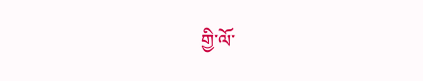གྱི་ལོ་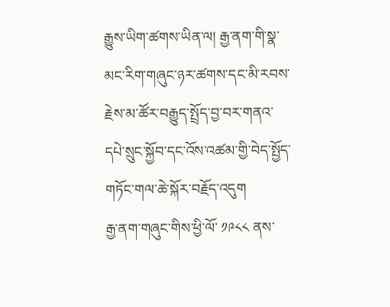རྒྱུས་ཡིག་ཚགས་ཡིན་ལ། རྒྱ་ནག་གི་སྣ་མང་རིག་གཞུང་ཉར་ཚགས་དང་མི་རབས་རྗེས་མ་ཚོར་བརྒྱུད་སྤྲོད་བྱ་བར་གནའ་དཔེ་སྲུང་སྐྱོབ་དང་འོས་འཚམ་གྱི་བེད་སྤྱོད་གཏོང་གལ་ཆེ་སྐོར་བརྗོད་འདུག
རྒྱ་ནག་གཞུང་གིས་ཕྱི་ལོ་ ༡༩༨༨ ནས་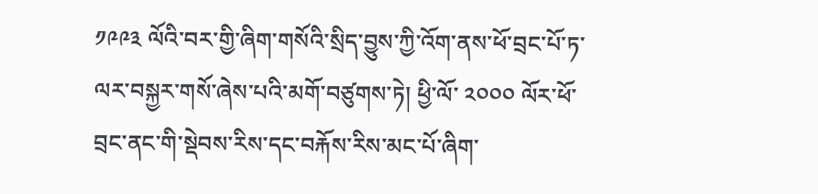༡༩༩༣ ལོའི་བར་གྱི་ཞིག་གསོའི་སྲིད་བྱུས་ཀྱི་འོག་ནས་ཕོ་བྲང་པོ་ཏ་ལར་བསྐྱར་གསོ་ཞེས་པའི་མགོ་བཙུགས་ཏེ། ཕྱི་ལོ་ ༢༠༠༠ ལོར་ཕོ་བྲང་ནང་གི་སྡེབས་རིས་དང་བརྐོས་རིས་མང་པོ་ཞིག་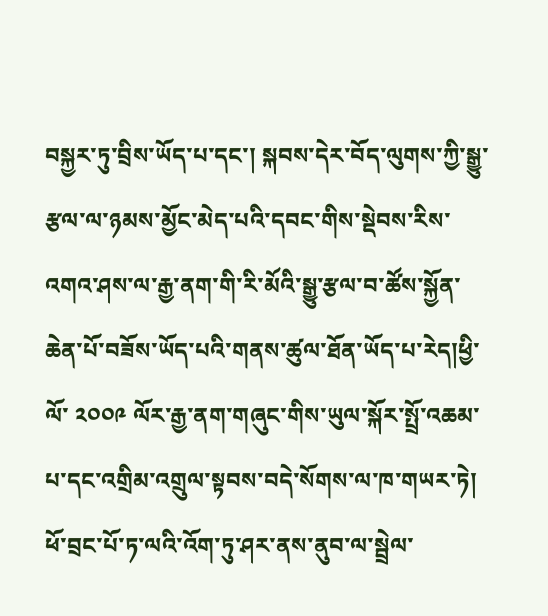བསྐྱར་ཏུ་བྲིས་ཡོད་པ་དང་། སྐབས་དེར་བོད་ལུགས་ཀྱི་སྒྱུ་རྩལ་ལ་ཉམས་མྱོང་མེད་པའི་དབང་གིས་སྡེབས་རིས་འགའ་ཤས་ལ་རྒྱ་ནག་གི་རི་མོའི་སྒྱུ་རྩལ་བ་ཚོས་སྐྱོན་ཆེན་པོ་བཟོས་ཡོད་པའི་གནས་ཚུལ་ཐོན་ཡོད་པ་རེད།ཕྱི་ལོ་ ༢༠༠༩ ལོར་རྒྱ་ནག་གཞུང་གིས་ཡུལ་སྐོར་སྤྲོ་འཆམ་པ་དང་འགྲིམ་འགྲུལ་སྟབས་བདེ་སོགས་ལ་ཁ་གཡར་ཏེ། ཕོ་བྲང་པོ་ཏ་ལའི་འོག་ཏུ་ཤར་ནས་ནུབ་ལ་སྦྲེལ་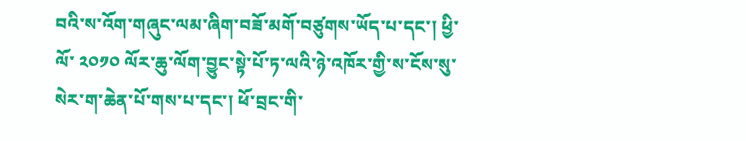བའི་ས་འོག་གཞུང་ལམ་ཞིག་བཟོ་མགོ་བཙུགས་ཡོད་པ་དང་། ཕྱི་ལོ་ ༢༠༡༠ ལོར་ཆུ་ལོག་བྱུང་སྟེ་པོ་ཏ་ལའི་ཉེ་འཁོར་གྱི་ས་ངོས་སུ་སེར་ག་ཆེན་པོ་གས་པ་དང་། ཕོ་བྲང་གི་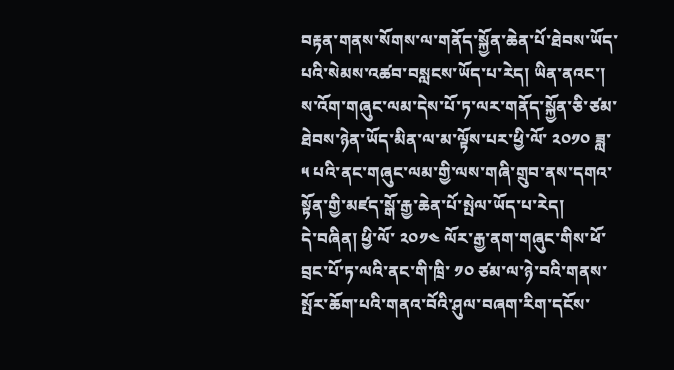བརྟན་གནས་སོགས་ལ་གནོད་སྐྱོན་ཆེན་པོ་ཐེབས་ཡོད་པའི་སེམས་འཚབ་བསླངས་ཡོད་པ་རེད། ཡིན་ནའང་། ས་འོག་གཞུང་ལམ་དེས་པོ་ཏ་ལར་གནོད་སྐྱོན་ཅི་ཙམ་ཐེབས་ཉེན་ཡོད་མིན་ལ་མ་ལྟོས་པར་ཕྱི་ལོ་ ༢༠༡༠ ཟླ་ ༥ པའི་ནང་གཞུང་ལམ་གྱི་ལས་གཞི་གྲུབ་ནས་དགའ་སྟོན་གྱི་མཛད་སྒོ་རྒྱ་ཆེན་པོ་སྤེལ་ཡོད་པ་རེད།
དེ་བཞིན། ཕྱི་ལོ་ ༢༠༡༤ ལོར་རྒྱ་ནག་གཞུང་གིས་ཕོ་བྲང་པོ་ཏ་ལའི་ནང་གི་ཁྲི་ ༡༠ ཙམ་ལ་ཉེ་བའི་གནས་སྤོར་ཆོག་པའི་གནའ་བོའི་ཤུལ་བཞག་རིག་དངོས་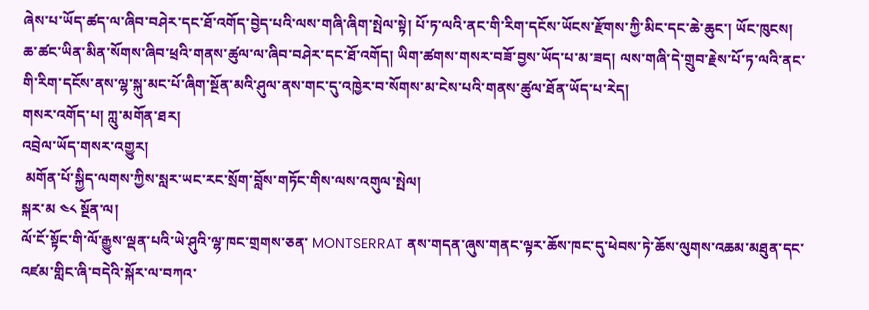ཞེས་པ་ཡོད་ཚད་ལ་ཞིབ་བཤེར་དང་ཐོ་འགོད་བྱེད་པའི་ལས་གཞི་ཞིག་སྤེལ་སྟེ། པོ་ཏ་ལའི་ནང་གི་རིག་དངོས་ཡོངས་རྫོགས་ཀྱི་མིང་དང་ཆེ་ཆུང་། ཡོང་ཁུངས། ཆ་ཚང་ཡིན་མིན་སོགས་ཞིབ་ཕྲའི་གནས་ཚུལ་ལ་ཞིབ་བཤེར་དང་ཐོ་འགོད། ཡིག་ཚགས་གསར་བཟོ་བྱས་ཡོད་པ་མ་ཟད། ལས་གཞི་དེ་གྲུབ་རྗེས་པོ་ཏ་ལའི་ནང་གི་རིག་དངོས་ནས་ལྷ་སྐུ་མང་པོ་ཞིག་སྔོན་མའི་ཤུལ་ནས་གང་དུ་འཁྱེར་བ་སོགས་མ་ངེས་པའི་གནས་ཚུལ་ཐོན་ཡོད་པ་རེད།
གསར་འགོད་པ། ཀླུ་མགོན་ཐར།
འབྲེལ་ཡོད་གསར་འགྱུར།
 མགོན་པོ་སྐྱིད་ལགས་ཀྱིས་སླར་ཡང་རང་སྲོག་བློས་གཏོང་གིས་ལས་འགུལ་སྤེལ།
སྐར་མ ༤༨ སྔོན་ལ།
ལོ་ངོ་སྟོང་གི་ལོ་རྒྱུས་ལྡན་པའི་ཡེ་ཤུའི་ལྷ་ཁང་གྲགས་ཅན་ MONTSERRAT ནས་གདན་ཞུས་གནང་ལྟར་ཆོས་ཁང་དུ་ཕེབས་ཏེ་ཆོས་ལུགས་འཆམ་མཐུན་དང་འཛམ་གླིང་ཞི་བདེའི་སྐོར་ལ་བཀའ་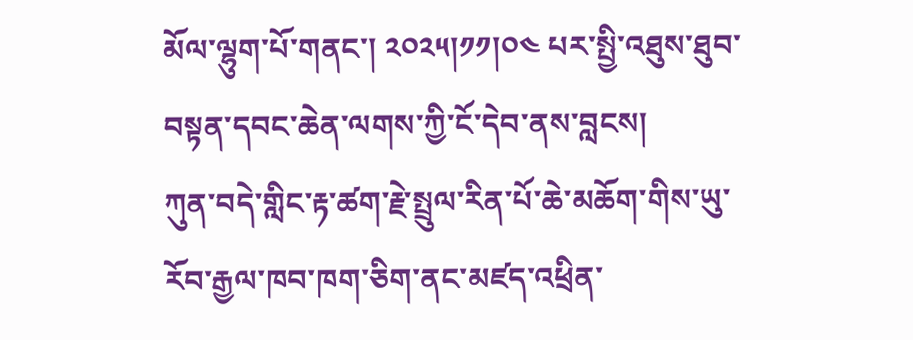མོལ་ལྷུག་པོ་གནང་། ༢༠༢༥།༡༡།༠༤ པར་སྤྱི་འཐུས་ཐུབ་བསྟན་དབང་ཆེན་ལགས་ཀྱི་ངོ་དེབ་ནས་བླངས།
ཀུན་བདེ་གླིང་རྟ་ཚག་རྗེ་སྤྲུལ་རིན་པོ་ཆེ་མཆོག་གིས་ཡུ་རོབ་རྒྱལ་ཁབ་ཁག་ཅིག་ནང་མཛད་འཕྲིན་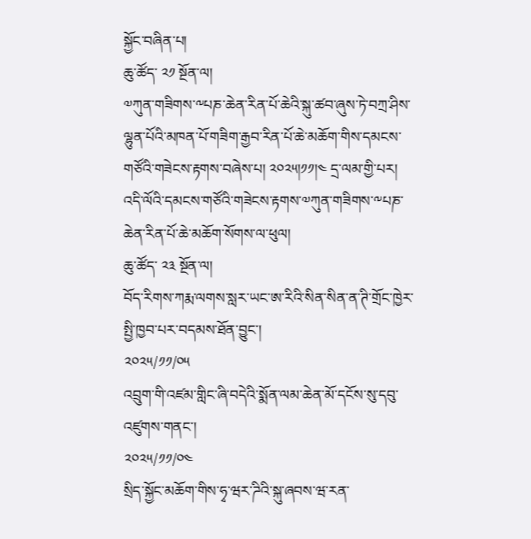སྐྱོང་བཞིན་པ།
ཆུ་ཚོད་ ༢༡ སྔོན་ལ།
༧ཀུན་གཟིགས་༸པཎ་ཆེན་རིན་པོ་ཆེའི་སྐུ་ཚབ་ཞུས་ཏེ་བཀྲ་ཤིས་ལྷུན་པོའི་མཁན་པོ་གཟིག་རྒྱབ་རིན་པོ་ཆེ་མཆོག་གིས་དམངས་གཙོའི་གཟེངས་རྟགས་བཞེས་པ། ༢༠༢༥།༡༡།༤ དྲ་ལམ་གྱི་པར།
འདི་ལོའི་དམངས་གཙོའི་གཟེངས་རྟགས་༧ཀུན་གཟིགས་༸པཎ་ཆེན་རིན་པོ་ཆེ་མཆོག་སོགས་ལ་ཕུལ།
ཆུ་ཚོད་ ༢༣ སྔོན་ལ།
བོད་རིགས་ཀརྨ་ལགས་སླར་ཡང་ཨ་རིའི་སིན་སིན་ན་ཊི་གྲོང་ཁྱེར་སྤྱི་ཁྱབ་པར་བདམས་ཐོན་བྱུང་།
༢༠༢༥/༡༡/༠༥
འབྲུག་གི་འཛམ་གླིང་ཞི་བདེའི་སྨོན་ལམ་ཆེན་མོ་དངོས་སུ་དབུ་འཛུགས་གནང་།
༢༠༢༥/༡༡/༠༤
སྲིད་སྐྱོང་མཆོག་གིས་ཧྭ་ཝར་ཌིའི་སྐུ་ཞབས་ཝ་རན་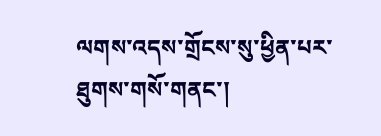ལགས་འདས་གྲོངས་སུ་ཕྱིན་པར་ཐུགས་གསོ་གནང་།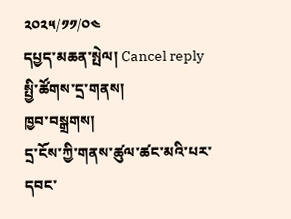༢༠༢༥/༡༡/༠༤
དཔྱད་མཆན་སྤེལ། Cancel reply
སྤྱི་ཚོགས་དྲ་གནས།
ཁྱབ་བསྒྲགས།
དྲ་ངོས་ཀྱི་གནས་ཚུལ་ཚང་མའི་པར་དབང་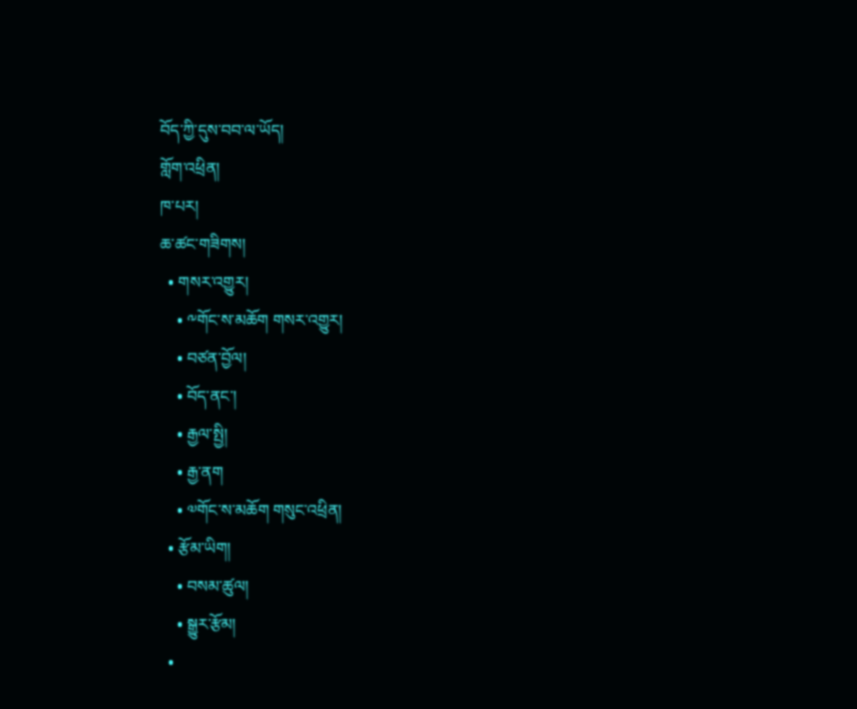བོད་ཀྱི་དུས་བབ་ལ་ཡོད།
གློག་འཕྲིན།
ཁ་པར།
ཆ་ཚང་གཟིགས།
  • གསར་འགྱུར།
    • ༸གོང་ས་མཆོག གསར་འགྱུར།
    • བཙན་བྱོལ།
    • བོད་ནང་།
    • རྒྱལ་སྤྱི།
    • རྒྱ་ནག
    • ༧གོང་ས་མཆོག གསུང་འཕྲིན།
  • རྩོམ་ཡིག།
    • བསམ་ཚུལ།
    • སྒྱུར་རྩོམ།
  •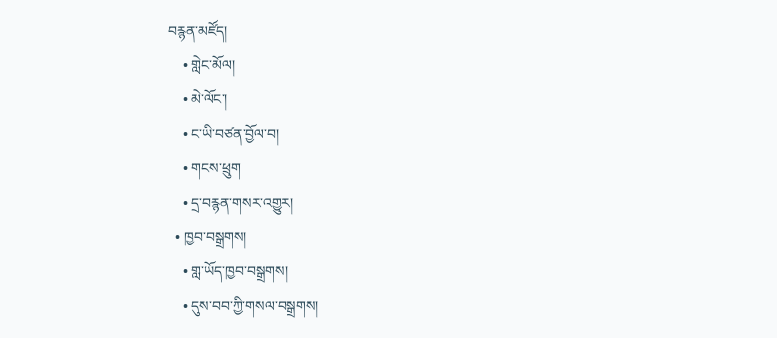བརྙན་མཛོད།
    • གླེང་མོལ།
    • མེ་ལོང་།
    • ང་ཡི་བཙན་བྱོལ་བ།
    • གངས་ཕྲུག
    • དྲ་བརྙན་གསར་འགྱུར།
  • ཁྱབ་བསྒྲགས།
    • གླ་ཡོད་ཁྱབ་བསྒྲགས།
    • དུས་བབ་ཀྱི་གསལ་བསྒྲགས།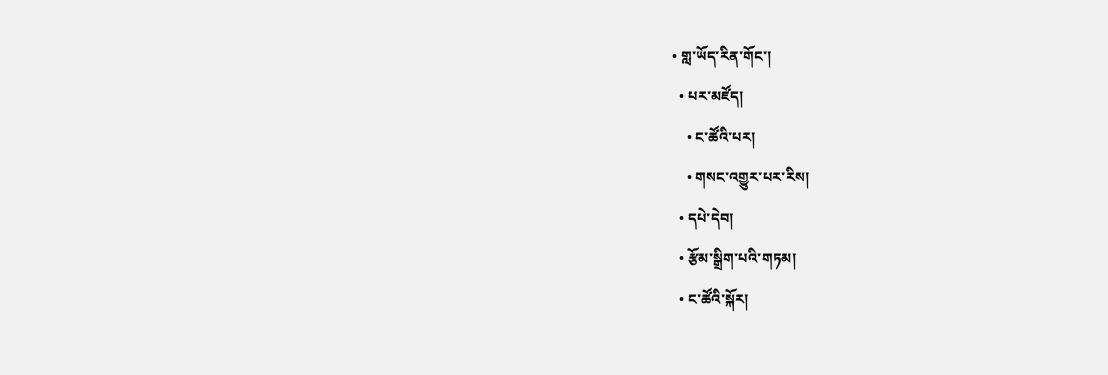• གླ་ཡོད་རིན་གོང་།
  • པར་མཛོད།
    • ང་ཚོའི་པར།
    • གསང་འགྱུར་པར་རིས།
  • དཔེ་དེབ།
  • རྩོམ་སྒྲིག་པའི་གཏམ།
  • ང་ཚོའི་སྐོར།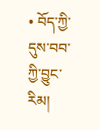• བོད་ཀྱི་དུས་བབ་ཀྱི་བྱུང་རིམ།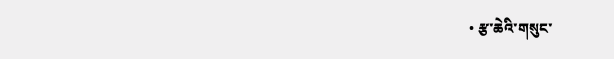• རྩ་ཆེའི་གསུང་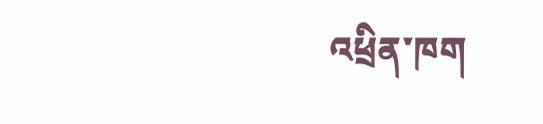འཕྲིན་ཁག